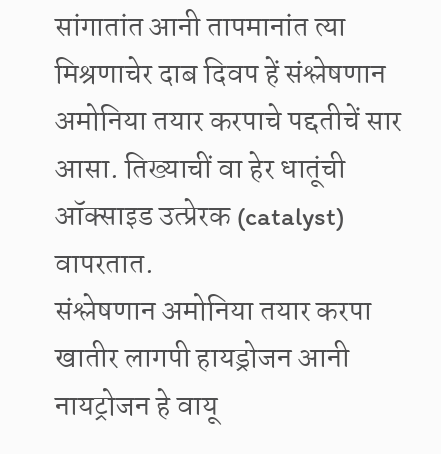सांगातांत आनी तापमानांत त्या मिश्रणाचेर दाब दिवप हें संश्लेषणान अमोनिया तयार करपाचे पद्दतीचें सार आसा. तिख्याचीं वा हेर धातूंची ऑक्साइड उत्प्रेरक (catalyst) वापरतात.
संश्लेषणान अमोनिया तयार करपा खातीर लागपी हायड्रोजन आनी नायट्रोजन हे वायू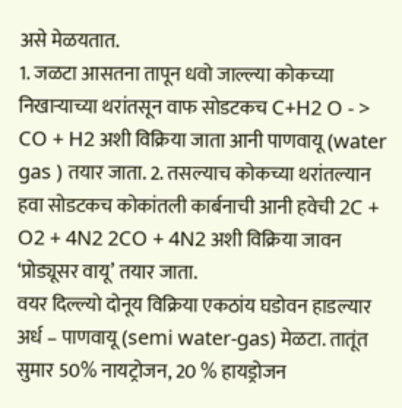असे मेळयतात.
1. जळटा आसतना तापून धवो जाल्ल्या कोकच्या निखाऱ्याच्या थरांतसून वाफ सोडटकच C+H2 O - > CO + H2 अशी विक्रिया जाता आनी पाणवायू (water gas ) तयार जाता. 2. तसल्याच कोकच्या थरांतल्यान हवा सोडटकच कोकांतली कार्बनाची आनी हवेची 2C + O2 + 4N2 2CO + 4N2 अशी विक्रिया जावन ‘प्रोड्यूसर वायू’ तयार जाता.
वयर दिल्ल्यो दोनूय विक्रिया एकठांय घडोवन हाडल्यार अर्ध – पाणवायू (semi water-gas) मेळटा. तातूंत सुमार 50% नायट्रोजन, 20 % हायड्रोजन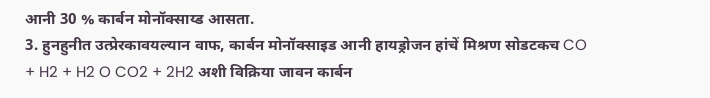आनी 30 % कार्बन मोनॉक्साय्ड आसता.
3. हुनहुनीत उत्प्रेरकावयल्यान वाफ, कार्बन मोनॉक्साइड आनी हायड्रोजन हांचें मिश्रण सोडटकच CO + H2 + H2 O CO2 + 2H2 अशी विक्रिया जावन कार्बन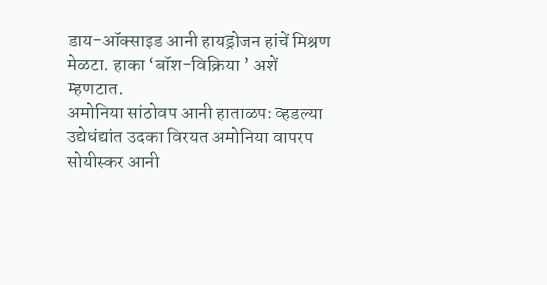डाय-ऑक्साइड आनी हायड्रोजन हांचें मिश्रण मेळटा. हाका ‘बॉश-विक्रिया ’ अशें म्हणटात.
अमोनिया सांठोवप आनी हाताळपः व्हडल्या उद्येधंद्यांत उदका विरयत अमोनिया वापरप सोयीस्कर आनी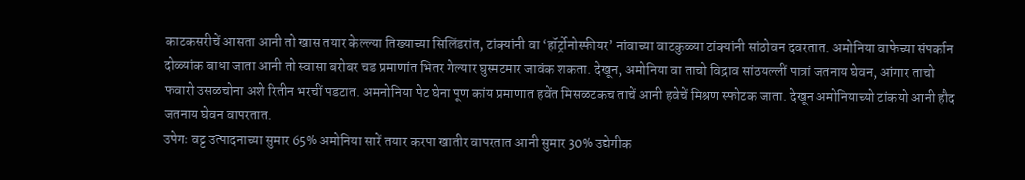काटकसरीचें आसता आनी तो खास तयार केल्ल्या तिख्याच्या सिलिंडरांत, टांक्यांनी वा ‘हॉर्ट्रोनोस्फीयर’ नांवाच्या वाटकुळ्या टांक्यांनी सांठोवन दवरतात. अमोनिया वाफेच्या संपर्कान दोळ्यांक बाधा जाता आनी तो स्वासा बरोबर चड प्रमाणांत भितर गेल्यार घुस्मटमार जावंक शकता. देखून, अमोनिया वा ताचो विद्राव सांठयल्लीं पात्रां जतनाय घेवन, आंगार ताचो फवारो उसळचोना अशे रितीन भरचीं पडटात. अमनोनिया पेट घेना पूण कांय प्रमाणात हवेंत मिसळटकच ताचें आनी हवेचें मिश्रण स्फोटक जाता. देखून अमोनियाच्यो टांकयो आनी हौद जतनाय घेवन वापरतात.
उपेगः वट्ट उत्पादनाच्या सुमार 65% अमोनिया सारें तयार करपा खातीर वापरतात आनी सुमार 30% उद्येगीक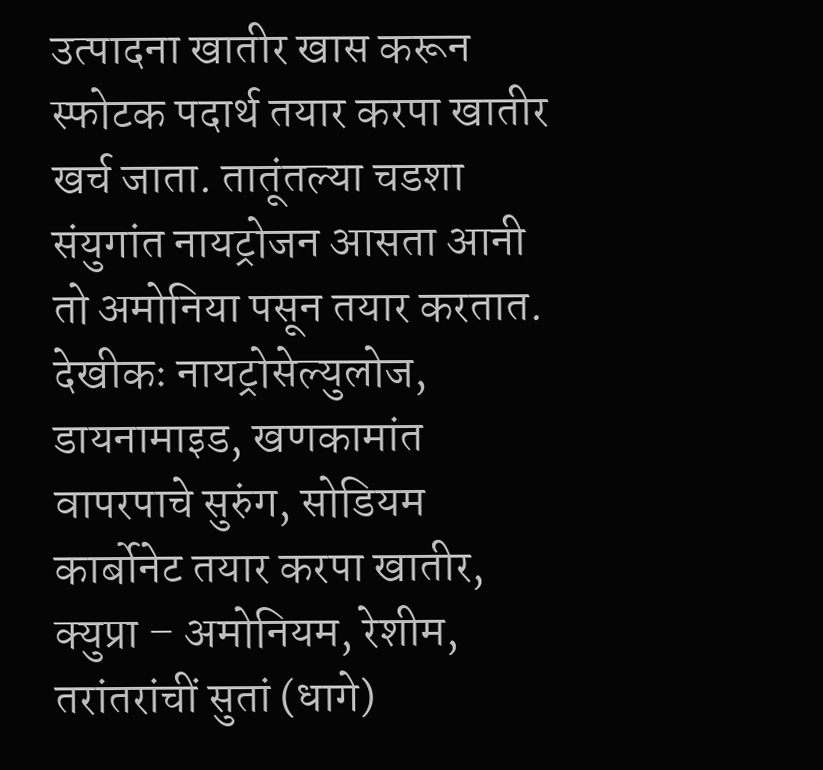उत्पादना खातीर खास करून स्फोटक पदार्थ तयार करपा खातीर खर्च जाता. तातूंतल्या चडशा संयुगांत नायट्रोजन आसता आनी तो अमोनिया पसून तयार करतात. देखीकः नायट्रोसेल्युलोज, डायनामाइड, खणकामांत वापरपाचे सुरुंग, सोडियम कार्बोनेट तयार करपा खातीर, क्युप्रा – अमोनियम, रेशीम, तरांतरांचीं सुतां (धागे)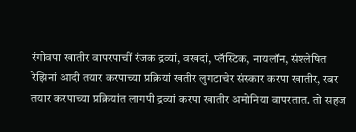रंगोवपा खातीर वापरपाचीं रंजक द्रव्यां, वखदां, प्लॅस्टिक, नायलॉन, संश्लेषित रेझिनां आदी तयार करपाच्या प्रक्रियां खतीर लुगटाचेर संस्कार करपा खातीर, रबर तयार करपाच्या प्रक्रियांत लागपी द्रव्यां करपा खातीर अमोनिया वापरतात. तो सहज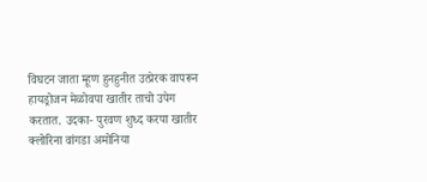विघटन जाता म्हूण हुनहुनीत उत्प्रेरक वापरून हायड्रोजन मेळोवपा खातीर ताचो उपेग करतात. उदका- पुरवण शुध्द करपा खातीर क्लोरिना वांगडा अमोनिया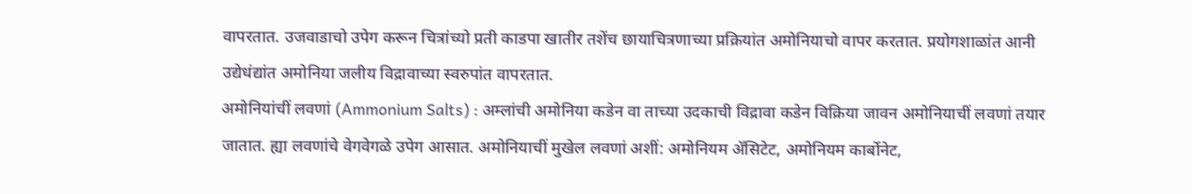वापरतात. उजवाडाचो उपेग करून चित्रांच्यो प्रती काडपा खातीर तशेंच छायाचित्रणाच्या प्रक्रियांत अमोनियाचो वापर करतात. प्रयोगशाळांत आनी उद्येधंद्यांत अमोनिया जलीय विद्रावाच्या स्वरुपांत वापरतात.
अमोनियांचीं लवणां (Ammonium Salts) : अम्लांची अमोनिया कडेन वा ताच्या उदकाची विद्रावा कडेन विक्रिया जावन अमोनियाचीं लवणां तयार जातात. ह्या लवणांचे वेगवेगळे उपेग आसात. अमोनियाचीं मुखेल लवणां अशीं: अमोनियम ॲसिटेट, अमोनियम कार्बोनेट,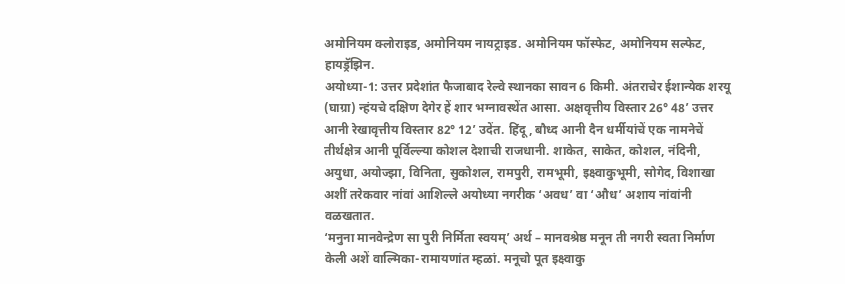अमोनियम क्लोराइड, अमोनियम नायट्राइड. अमोनियम फॉस्फेट, अमोनियम सल्फेट, हायड्रॅझिन.
अयोध्या-1: उत्तर प्रदेशांत फैजाबाद रेल्वे स्थानका सावन 6 किमी. अंतराचेर ईशान्येक शरयू (घाग्रा) न्हंयचे दक्षिण देगेर हें शार भग्नावस्थेंत आसा. अक्षवृत्तीय विस्तार 26° 48’ उत्तर आनी रेखावृत्तीय विस्तार 82° 12’ उदेंत. हिंदू, बौध्द आनी दैन धर्मीयांचें एक नामनेचें तीर्थक्षेत्र आनी पूर्विल्ल्या कोशल देशाची राजधानी. शाकेत, साकेत, कोशल, नंदिनी, अयुधा, अयोज्झा, विनिता, सुकोशल, रामपुरी, रामभूमी, इक्ष्वाकुभूमी, सोगेद, विशाखा अशीं तरेकवार नांवां आशिल्ले अयोध्या नगरीक ‘अवध’ वा ‘औध’ अशाय नांवांनी वळखतात.
‘मनुना मानवेन्द्रेण सा पुरी निर्मिता स्वयम्’ अर्थ – मानवश्रेष्ठ मनून ती नगरी स्वता निर्माण केली अशें वाल्मिका-रामायणांत म्हळां. मनूचो पूत इक्ष्वाकु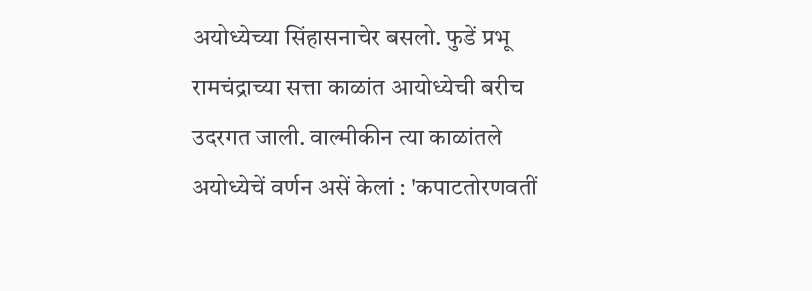अयोध्येच्या सिंहासनाचेर बसलो. फुडें प्रभू रामचंद्राच्या सत्ता काळांत आयोध्येची बरीच उदरगत जाली. वाल्मीकीन त्या काळांतले अयोध्येचें वर्णन असें केलां : 'कपाटतोरणवतीं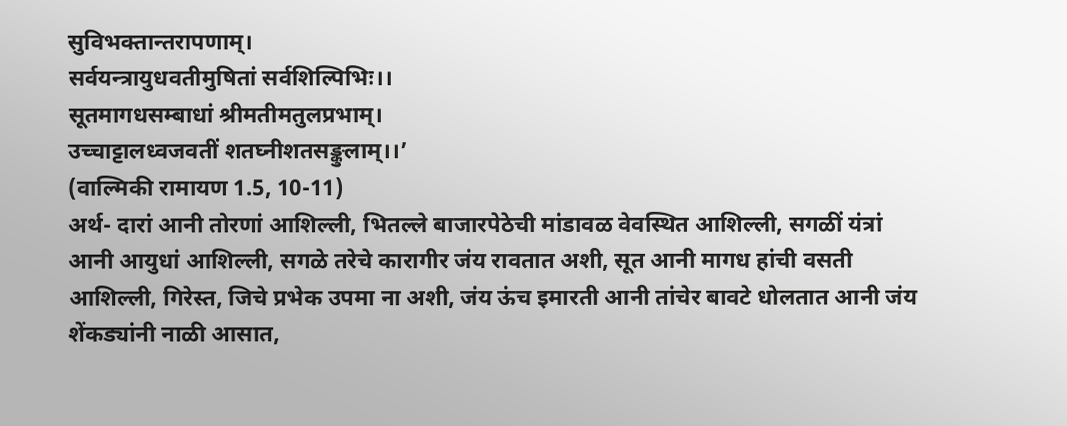सुविभक्तान्तरापणाम्।
सर्वयन्त्रायुधवतीमुषितां सर्वशिल्पिभिः।।
सूतमागधसम्बाधां श्रीमतीमतुलप्रभाम्।
उच्चाट्टालध्वजवतीं शतघ्नीशतसङ्कुलाम्।।’
(वाल्मिकी रामायण 1.5, 10-11)
अर्थ- दारां आनी तोरणां आशिल्ली, भितल्ले बाजारपेठेची मांडावळ वेवस्थित आशिल्ली, सगळीं यंत्रां आनी आयुधां आशिल्ली, सगळे तरेचे कारागीर जंय रावतात अशी, सूत आनी मागध हांची वसती आशिल्ली, गिरेस्त, जिचे प्रभेक उपमा ना अशी, जंय ऊंच इमारती आनी तांचेर बावटे धोलतात आनी जंय शेंकड्यांनी नाळी आसात,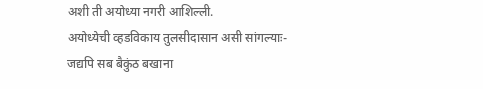अशी ती अयोध्या नगरी आशिल्ली.
अयोध्येची व्हडविकाय तुलसीदासान असी सांगल्याः-
जद्यपि सब बैकुंठ बखाना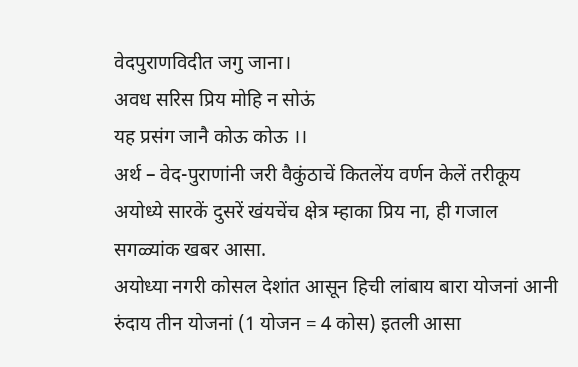वेदपुराणविदीत जगु जाना।
अवध सरिस प्रिय मोहि न सोऊं
यह प्रसंग जानै कोऊ कोऊ ।।
अर्थ – वेद-पुराणांनी जरी वैकुंठाचें कितलेंय वर्णन केलें तरीकूय अयोध्ये सारकें दुसरें खंयचेंच क्षेत्र म्हाका प्रिय ना, ही गजाल सगळ्यांक खबर आसा.
अयोध्या नगरी कोसल देशांत आसून हिची लांबाय बारा योजनां आनी रुंदाय तीन योजनां (1 योजन = 4 कोस) इतली आसा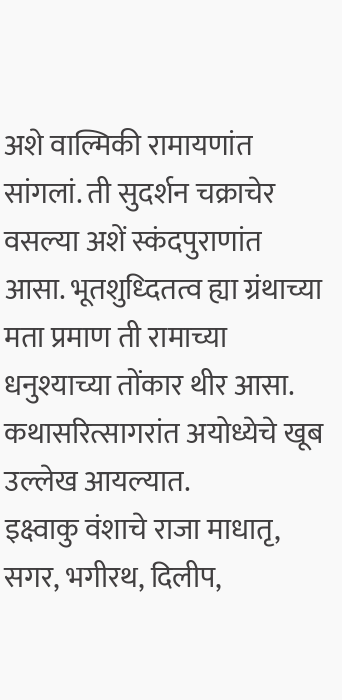अशे वाल्मिकी रामायणांत सांगलां. ती सुदर्शन चक्राचेर वसल्या अशें स्कंदपुराणांत आसा. भूतशुध्दितत्व ह्या ग्रंथाच्या मता प्रमाण ती रामाच्या धनुश्याच्या तोंकार थीर आसा. कथासरित्सागरांत अयोध्येचे खूब उल्लेख आयल्यात.
इक्ष्वाकु वंशाचे राजा माधातृ, सगर, भगीरथ, दिलीप,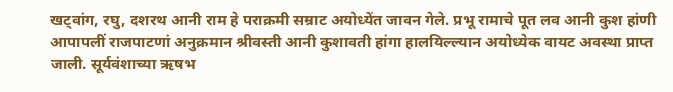खट्वांग, रघु, दशरथ आनी राम हे पराक्रमी सम्राट अयोध्येंत जावन गेले. प्रभू रामाचे पूत लव आनी कुश हांणी आपापलीं राजपाटणां अनुक्रमान श्रीवस्ती आनी कुशावती हांगा हालयिल्ल्यान अयोध्येक वायट अवस्था प्राप्त जाली. सूर्यवंशाच्या ऋषभ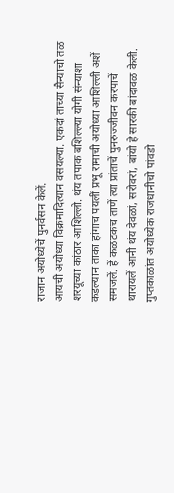राजान अयोध्येचें पुनर्वसन केलें.
आयची अयोध्या विक्रमादित्यान वसयल्या. एकदां ताच्या सैन्याचो तळ शरयूच्या कांठार आशिल्लो. थंय तपाक बशिल्ल्या योगी संन्याशा कडल्यान ताका हांगाच पयलीं प्रभू रामाची अयोध्या आशिल्ली अशें समजलें. हें कळटकच ताणें त्या प्रांताचें पुनरुज्जीवन करपाचें थारायलें आनी थंय देवळां, सरोवरां, बांयो हे सारकी बांदावळ केली. गुप्तकाळांत अयोध्येक राजधानीचो पांवडो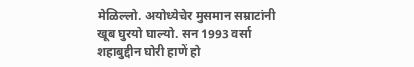मेळिल्लो. अयोध्येचेर मुसमान सम्राटांनी खूब घुरयो घाल्यो. सन 1993 वर्सा शहाबुद्दीन घोरी हाणें हो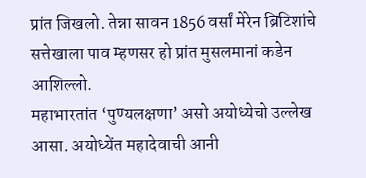प्रांत जिखलो. तेन्ना सावन 1856 वर्सां मेरेन ब्रिटिशांचे सत्तेखाला पाव म्हणसर हो प्रांत मुसलमानां कडेन आशिल्लो.
महाभारतांत ‘पुण्यलक्षणा’ असो अयोध्येचो उल्लेख आसा. अयोध्येंत महादेवाची आनी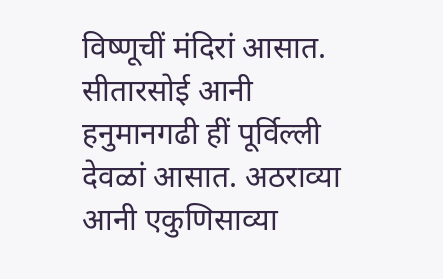विष्णूचीं मंदिरां आसात. सीतारसोई आनी हनुमानगढी हीं पूर्विल्ली देवळां आसात. अठराव्या आनी एकुणिसाव्या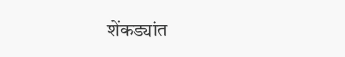शेंकड्यांत